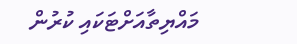މައްޔިތާއަށްޓަކައި ކުރުން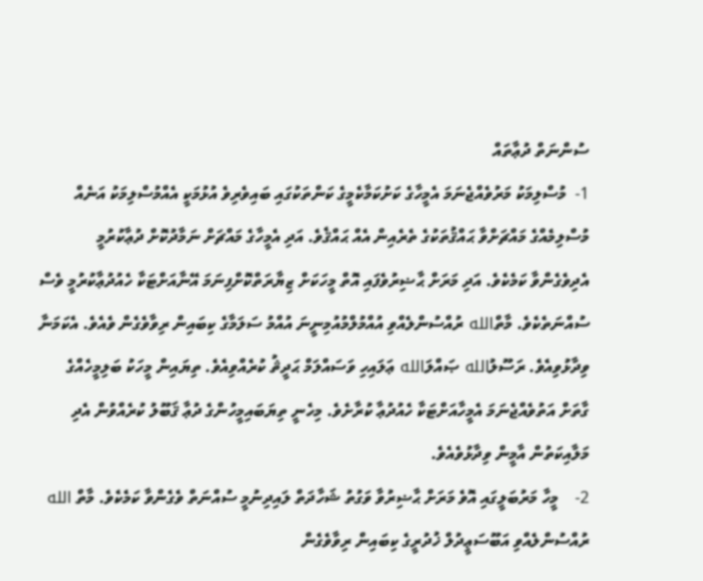ސުންނަތް ދުޢާތައް
1-  މުސްލިމަކު މަރުވެއްޖެނަމަ އެމީހާގެ ކަށުކަމާކެމީގެ ކަންތަކުގައި ބައިވެރިވެ އުޅުމަކީ އެއްމުސްލިމަކު އަނެއް މުސްލިމެއްގެ މައްޗަށްވާ ޙައްޤުތަކުގެ ތެރެއިން އެއް ޙައްޤެވެ. އަދި އެމީހާގެ މައްޗަށް ނަމާދުކޮށް ދުޢާކުރުމީ އެދިވެގެންވާ ކަމެކެވެ. އަދި މަރަށް ޙާޟިރުވެފައި އޮތް މީހަކަށް ޒިޔާރަތްކޮށްފިނަމަ އޭނާއަށްޓަކާ ހެއުދުޢާކުރުމީ ވެސް ސުއްނަތެކެވެ. މާތްالله ރުއްސުންލެއްވި އުއްމުލްމުއުމިނީނަ އުއްމު ސަލަމާގެ ކިބައިން ރިވާވެގެން ވެއެވެ. އެކަމަނާ ވިދާޅުވިއެވެ. ރަސޫލުالله ޞައްލަالله ޢަލައިހި ވަސައްލަމް ޙަދީޘު ކުރެއްވިއެވެ. ތިޔައިން މީހަކު ބަލިމީހެއްގެ ގާތަށް އަތުވެއްޖެނަމަ އެމީހާއަށްޓަކާ ހެއުދުޢާ ކުރާށެވެ. މިހެނީ ތިޔަބައިމީހުންގެ ދުޢާ ޤަބޫލު ކުރެއްވުން އެދި މަލާއިކަތުން އާމީން ވިދާޅުވެއެވެ.
2-    މީހާ މަރުބަލީގައި އޮވެ މަރަށް ޙާޟިރުވާ ވަގުތު ޝަހާދަތް ލައިދިނުމީ ސުއްނަތް ވެގެންވާ ކަމެކެވެ. މާތް الله ރުއްސުންލެއްވި އަބޫސަޢީދުލް ޚުދުރީގެ ކިބައިން ރިވާވެގެން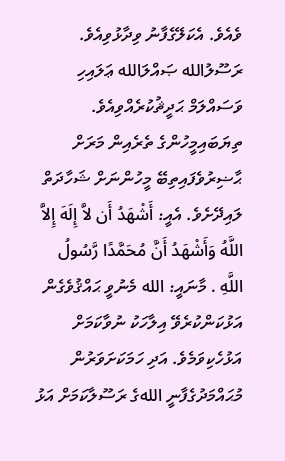ވެއެވެ. އެކަލޭގެފާނު ވިދާޅުވިއެވެ. ރަސޫލުالله ޞައްލަالله ޢަލައިހި ވަސައްލަމް ޙަދީޘުކުރެއްވިއެވެ. ތިޔަބައިމީހުންގެ ތެރެއިން މަރަށް ޙާޟިރުވެފައިތިބޭ މީހުންނަށް ޝަހާދަތް ލައިދޭށެވެ. އެއީ: أَشْهَدُ أَن لاَّ إِلَهَ إِلاَّ اللَّهُ وَأَشْهَدُ أَنَّ مُحَمَّدًا رَّسُولُ اللَّهِ . މާނައީ: الله މެނުވީ ޙައްޤުވެގެން އަޅުކަންކުރެވޭ އިލާހަކު ނުވާކަމަށް އަޅުހެކިވަމެވެ. އަދި ހަމަކަށަވަރުން މުޙައްމަދުގެފާނީ اللهގެ ރަސޫލާކަމަށް އަޅު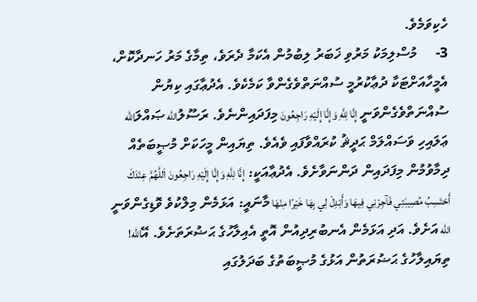ހެކިވަމެވެ.
3-     މުސްލިމަކު މަރުވި ޚަބަރު ލިބުމުން އެކަމާ ދެރަވެ، ތިމާގެ މަރު ހަނދާކޮށް، އެމީހާއަށްޓަކާ ދުޢާކުރުމީ ސުއްނަތްވެގެންވާ ކަމެކެވެ. އެދުޢާގައި ކިޔުން ސުއްނަތްވެގެންވަނީ إِنَّا لِلَّهِ وَإِنَّا إِلَيْهِ رَاجِعُونَ މިފަދައިންނެވެ. ރަސޫލުالله ޞައްލަالله ޢަލައިހި ވަސައްލަމް ޙަދީޘު ކުރައްވާފައި ވެއެވެ. ތިޔައިން މީހަކަށް މުޞީބަތެއް ދިމާވުމުން މިފަދައިން ދަންނަވާށެވެ. އެދުޢާއަކީ: إِنَّا لِلَّهِ وَإِنَّا إِلَيْهِ رَاجِعُونَ اَللَّهُمَّ عِنْدَكَ أَحْتَسِبُ مُصِيبَتِي فَآجِرْنِي فِيهَا وَأَبْدِلْ لِي بِهَا خَيْرًا مِنْهَا މާނައީ: އަޅަމެން މިލްކުވެ ވޮޑިގެންވަނީ الله އަށެވެ. އަދި އަޅަމެން އެނބުރިދިއުން އޮތީ އެއިލާހުގެ ޙަޟުރަތަށެވެ. އޭالله! ތިޔައިލާހުގެ ޙަޟުރަތުން އަޅުގެ މުޞީބަތުގެ ބަދަލުގައި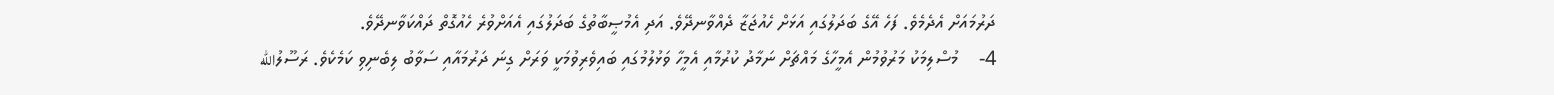ދަރުމައަށް އެދެމެވެ. ފަހެ އޭގެ ބަދަލުގައި އަޅަށް ހެއުޖަޒާ ދެއްވާނދޭވެ. އަދި އެމުޞީބާތުގެ ބަދަލުގައި އެއަށްވުރެ ހެއުގޮތް ދައްކަވާނދޭވެ.
4-    މުސްލިމަކު މަރުވުމުން އެމީހާގެ މައްޗަށް ނަމާދު ކުރުމާއި އެމީހާ ވަޅުލުމުގައި ބައިވެރިވުމަކީ ވަރަށް ގިނަ ދަރުމައާއި ސަވާބު ލިބެނިވި ކަމެކެވެ. ރަސޫލުالله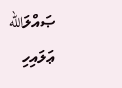ޞައްލަالله ޢަލައިހި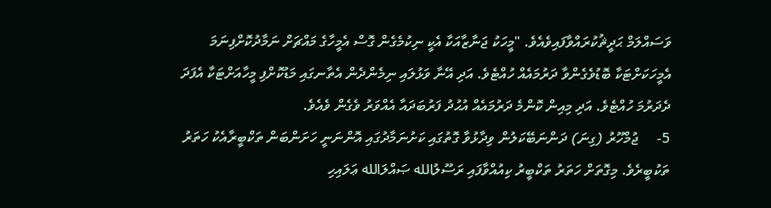ވަސައްލަމް ޙަދީޘުކުރައްވާފައިވެއެވެ. "މީހަކު ޖަނާޒާއަކާ އެކީ ނިކުމެގެން ގޮސް އެމީހާގެ މައްޗަށް ނަމާދުކޮށްފިނަމަ އެމީހަކަށްޓަކާ ބޮޑުވެގެންވާ ދަރުމައެއް ހުއްޓެވެ. އަދި އޭނާ ވަޅުލައި ނިމެންދެން އެތާނގައި މަޑުކޮށްފި މީހާއަށްޓަކާ އެފަދަ ދެދަރުމަ ހުއްޓެވެ. އަދި މިއިން ކޮންމެ ދަރުމައެއް އުޙުދު ފަރުބަދައާ އެއްވަރު ވެގެން ވެއެވެ.
5-     ޖުމްހޫރު (ގިނަ) ދަންނަބޭކަލުން ވިދާޅުވާ ގޮތުގައި ކަށުނަމާދުގައި އޮންނަނީ ހަށަންބަން ތަކްބީރާއެކު ހަތަރު ތަކުބީރެވެ. މިގޮތަށް ހަތަރު ތަކްބީރު ކިއުއްވާފައި ރަސޫލުالله ޞައްލަالله ޢަލައިހި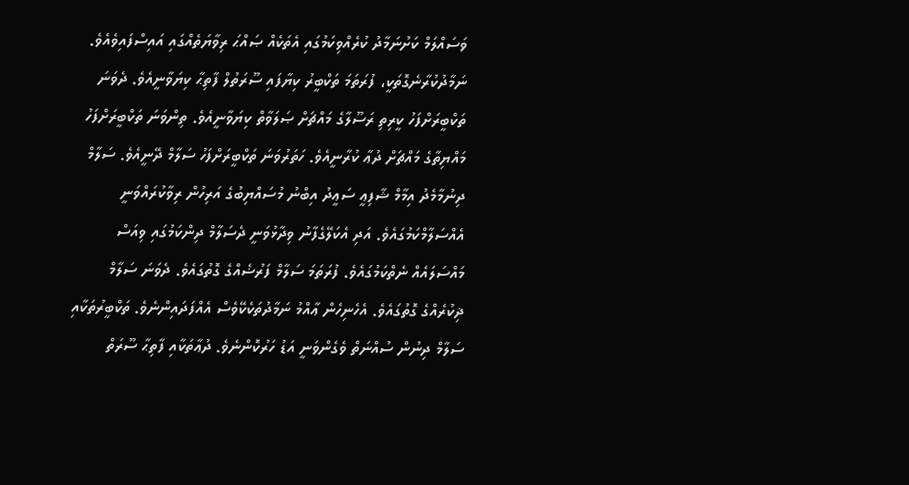ވަސައްލަމް ކަށުނަމާދު ކުރެއްވިކަމުގައި އެތަކެއް ޞައްޙަ ރިވާޔަތެއްގައި އައިސްފައިވެއެވެ. ނަމާދުކުރާނެގޮތަކީ، ފުރަތަމަ ތަކްބީރު ކިޔާފައި ސޫރަތުލް ފާތިޙާ ކިޔަވާނީއެވެ. ދެވަނަ ތަކްބީރަށްފަހު ކީރިތި ރަސޫލާގެ މައްޗަށް ޞަލަވާތް ކިޔަވާނީއެވެ. ތިންވަނަ ތަކްބީރަށްފަހު މައްޔިތާގެ މައްޗަށް ދުޢާ ކުރާނީއެވެ. ހަތަރުވަނަ ތަކްބީރަށްފަހު ސަލާމް ދޭނީއެވެ. ސަލާމް ދިނުމާމެދު އިމާމް ޝާފިޢީ ސަޢީދު އިބްނު މުސައްޔިބުގެ އަރިހުން ރިވާކުރައްވަނީ އެއްސަލާމްކަމުގައެވެ. އަދި އެކަލޭގެފާނު ވިދާޅުވަނީ ދެސަލާމް ދިންކަމުގައި ވިއަސް މައްސަލައެއް ނެތްކަމުގައެވެ. ފުރަތަމަ ސަލާމް ފަރުޟެއްގެ ގޮތުގައެވެ. ދެވަނަ ސަލާމް ޛިކުރެއްގެ ގޮތުގައެވެ. އެހެނިހެން ޢާއްމު ނަމާދުތަކެކޭވެސް އެއްފަދައިންނެވެ. ތަކްބީރުތަކާއި ސަލާމް ދިނުން ސުއްނަތް ވެގެންވަނީ އަޑު ހަރުކޮންނެވެ. ދުޢާތަކާއި ފާތިޙާ ސޫރަތް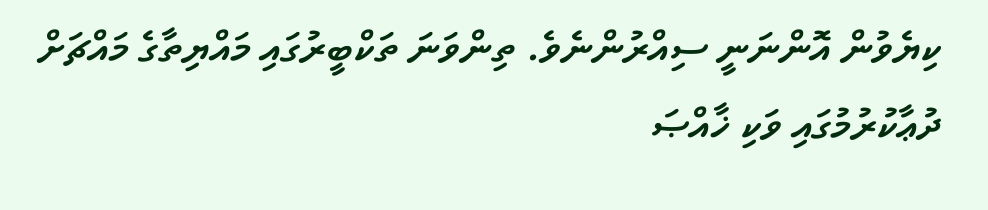ކިޔެވުން އޮންނަނީ ސިއްރުންނެވެ. ތިންވަނަ ތަކްބީރުގައި މައްޔިތާގެ މައްޗަށް ދުޢާކުރުމުގައި ވަކި ޚާއްޞަ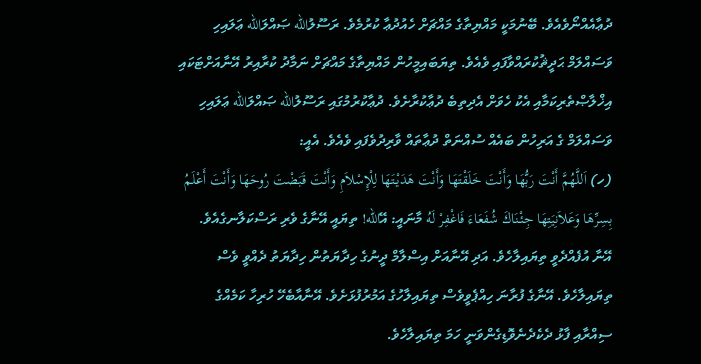ދުޢާއެއްނޯވެއެވެ. ބޭނުމަކީ މައްޔިތާގެ މައްޗަށް ހެއުދުޢާ ކުރުމެވެ. ރަސޫލުالله ޞައްލަالله ޢަލައިހި ވަސައްލަމް ޙަދީޘުކުރައްވާފައި ވެއެވެ. ތިޔަބައިމީހުން މައްޔިތާގެ މައްޗަށް ނަމާދު ކުރާއިރު އޭނާއަށްޓަކައި އިޚްލާޞްތެރިކަމާއި އެކު ހެވަށް އެދިތިބެ ދުޢާކުރާށެވެ. ދުޢާކުރުމުގައި ރަސޫލުالله ޞައްލަالله ޢަލައިހި ވަސައްލަމް ގެ އަރިހުން ބައެއް ސުއްނަތް ދުޢާތައް ވާރިދުވެފައި ވެއެވެ. އެއީ:
(ހ) اَللَّهُمَّ أَنْتَ رَبُّهَا وَأَنْتَ خَلَقْتَهَا وَأَنْتَ هَدَيْتَهَا لِلْإِسْلاَمِ وَأَنْتَ قَبَضْتَ رُوحَهَا وَأَنْتَ أَعْلَمُ بِسِرِّهَا وَعَلاَنِيَتِهَا جِئْنَاكَ شُفَعَاءَ فَاغْفِرْ لَهُ މާނައީ: އޭالله! ތިޔައީ އޭނާގެ ވެރި ރަސްކަލާނގެއެވެ. އޭނާ އުފެއްދެވީ ތިޔައިލާހެވެ. އަދި އޭނާއަށް އިސްލާމް ދީނުގެ ހިދާޔަތުން ހިދާޔަތު ދެއްވީ ވެސް ތިޔައިލާހެވެ. އޭނާގެ ފުރާނަ ހިއްޕެވީވެސް ތިޔައިލާހުގެ އަމުރުފުޅަށެވެ. އޭނާއާބެހޭ ހުރިހާ ކަމެއްގެ ސިއްރާއި ފާޅު ދެކެދެނެވޮޑިގެންވަނީ ހަމަ ތިޔައިލާހެވެ.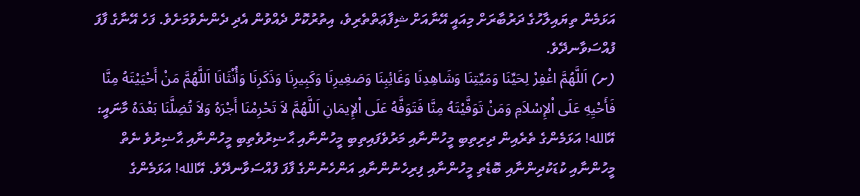އަޅަމެން ތިޔައިލާހުގެ ދަރުބާރަށް މިއައީ އޭނާއަށް ޝިފާޢަތްތެރިވެ، އިތުރުކޮށް ދެއްވުން އެދި ދެންނެވުމަށެވެ. ފަހެ އޭނާގެ ފާފަ ފުއްސަވާނދޭވެ.
(ށ) اَللَّهُمَّ اغْفِرْ لِحَيِّنَا وَمَيِّتِنَا وَشَاهِدِنَا وَغَائِبِنَا وَصَغِيرِنَا وَكَبِيرِنَا وَذَكَرِنَا وَأُنْثَانَا اَللَّهُمَّ مَنْ أَحْيَيْتَهُ مِنَّا فَأَحْيِهِ عَلَى اْلإِسْلاَمِ وَمَنْ تَوَفَّيْتَهُ مِنَّا فَتَوَفَّهُ عَلَى اْلإِيمَانِ اَللَّهُمَّ لاَ تَحْرِمْنَا أَجْرَهُ وَلاَ تُضِلَّنَا بَعْدَهُ މާނައީ: އޭالله! އަޅަމެންގެ ތެރެއިން ދިރިތިބި މީހުންނާއި މަރުވެފައިތިބި މީހުންނާއި ޙާޟިރުވެތިބި މީހުންނާއި ޙާޟިރުވެ ނެތް މީހުންނާއި ކުޑަކުދިންނާއި ބޮޑެތި މީހުންނާއި ފިރިހެނުންނާއި އަންހެނުންގެ ފާފަ ފުއްސަވާނދޭވެ. އޭالله! އަޅަމެންގެ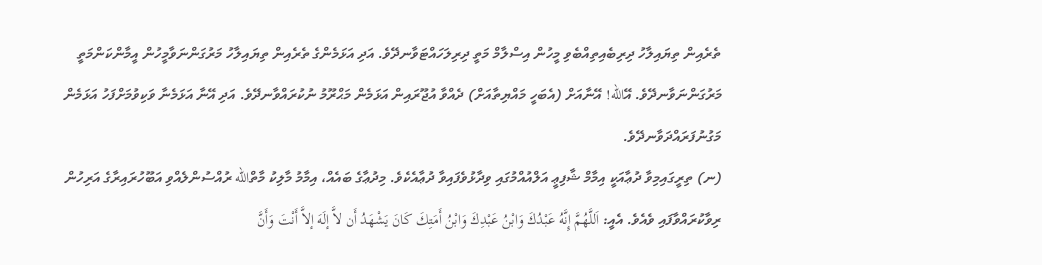ތެރެއިން ތިޔައިލާހު ދިރިބެއިތިއްބެވި މީހުން އިސްލާމް މަތީ ދިރިލަހައްޓަވާނދޭވެ. އަދި އަޅަމެންގެ ތެރެއިން ތިޔައިލާހު މަރުގަންނަވާމީހުން އީމާންކަންމަތީ މަރުގަންނަވާނދޭވެ. އޭالله! އޭނާއަށް (އެބަހީ މައްޔިތާއަށް) ދެއްވާ އުޖޫރައިން އަޅަމެން މަޙްރޫމު ނުކުރައްވާނދޭވެ. އަދި އޭނާ އަޅަމެނާ ވަކިވުމަށްފަހު އަޅަމެން މަގުނުފަރައްދަވާނދޭވެ.
(ނ) ތިރީގައިމިވާ ދުޢާއަކީ އިމާމް ޝާފިޢީ އަލްއުއްމުގައި ވިދާޅުވެފައިވާ ދުޢާއެކެވެ. މިދުޢާގެ ބައެއް، އިމާމު މާލިކު މާތްالله ރުއްސުންލެއްވި އަބޫހުރައިރާގެ އަރިހުން ރިވާކުރައްވާފައި ވެއެވެ. އެއީ: اَللَّهُمَّ إِنَّهُ عَبْدُكَ وَابْنُ عَبْدِكَ وَابْنُ أَمَتِكَ كَانَ يَشْهَدُ أَن لاَّ إلَهَ إلاَّ أَنْتَ وَأَنَّ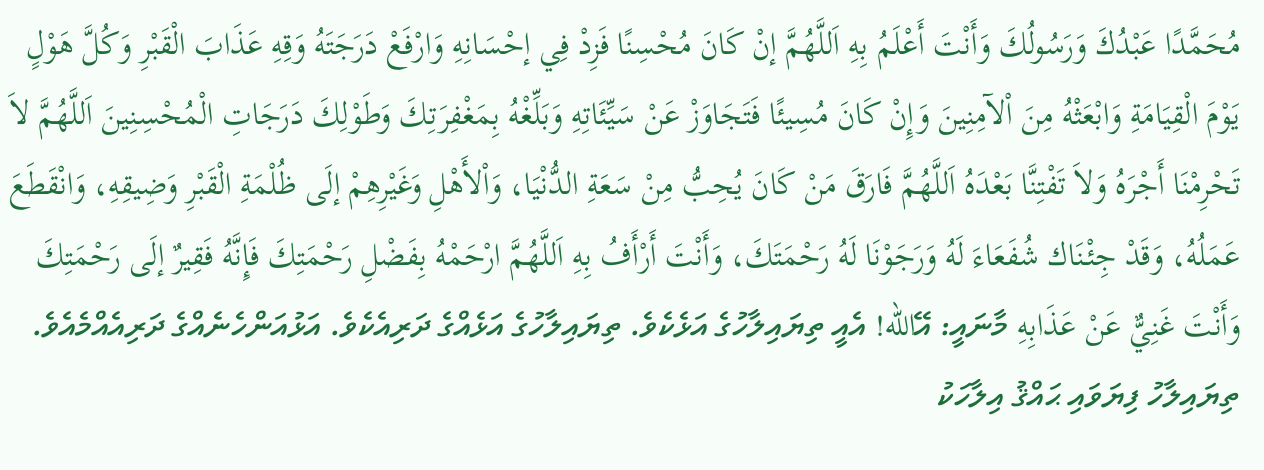مُحَمَّدًا عَبْدُكَ وَرَسُولُكَ وَأَنْتَ أَعْلَمُ بِهِ اَللَّهُمَّ إنْ كَانَ مُحْسِنًا فَزِدْ فِي إحْسَانِهِ وَارْفَعْ دَرَجَتَهُ وَقِهِ عَذَابَ الْقَبْرِ وَكُلَّ هَوْلٍ يَوْمَ الْقِيَامَةِ وَابْعَثْهُ مِنَ اْلآمِنِينَ وَإِنْ كَانَ مُسِيئًا فَتَجَاوَزْ عَنْ سَيِّئَاتِهِ وَبَلِّغْهُ بِمَغْفِرَتِكَ وَطَوْلِكَ دَرَجَاتِ الْمُحْسِنِينَ اَللَّهُمَّ لاَ تَحْرِمْنَا أَجْرَهُ وَلاَ تَفْتِنَّا بَعْدَهُ اَللَّهُمَّ فَارَقَ مَنْ كَانَ يُحِبُّ مِنْ سَعَةِ الدُّنْيَا، وَاْلأَهْلِ وَغَيْرِهِمْ إلَى ظُلْمَةِ الْقَبْرِ وَضِيقِهِ، وَانْقَطَعَ عَمَلُهُ، وَقَدْ جِئْنَاك شُفَعَاءَ لَهُ وَرَجَوْنَا لَهُ رَحْمَتَكَ، وَأَنْتَ أَرْأَفُ بِهِ اَللَّهُمَّ ارْحَمْهُ بِفَضْلِ رَحْمَتِكَ فَإِنَّهُ فَقِيرٌ إلَى رَحْمَتِكَ وَأَنْتَ غَنِيٌّ عَنْ عَذَابِهِ މާނައީ: އޭالله! އެއީ ތިޔައިލާހުގެ އަޅެކެވެ. ތިޔައިލާހުގެ އަޅެއްގެ ދަރިއެކެވެ. އަޅުއަންހެނެއްގެ ދަރިއެއްމެއެވެ. ތިޔައިލާހު ފިޔަވައި ޙައްޤު އިލާހަކު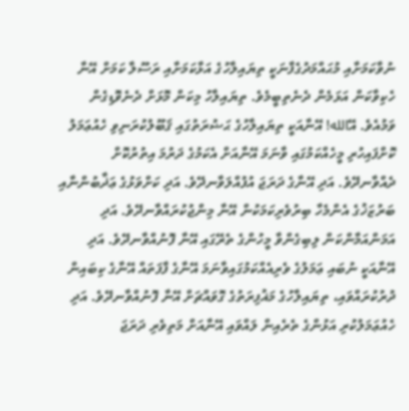ނުވާކަމަށާއި މުޙައްމަދުގެފާނަކީ ތިޔައިލާހުގެ އަޅާކަމަށާއި ރަސޫލާ ކަމަށް އޭނާ ހެކިވާކަން އަޅަމެން ދެނެތިބީމެވެ. ތިޔައިލާހު މިކަން މޮޅަށް ދެނެވޮޑިގެން ވަމުއެވެ. އޭالله! އޭނާއަކީ ތިޔައިލާހުގެ ޙަޟުރަތުގައި ޤަބޫލުކުރަނިވި ހެއުޢަމަލު ކޮށްފައިހުރި މީހެއްކަމުގައި ވާނަމަ އޭނާއަށް އެކަމުގެ ދަރުމަ އިތުރުކޮށް ދެއްވާނދޭވެ. އަދި އޭނާގެ ދަރަޖަ އުފުއްލަވާނދޭވެ. އަދި ކަށްވަޅުގެ ޢަޛާބުންނާއި ބަރުޒަޚުގެ އެންމެހާ ބިރުވެރިކަމަކުން އޭނާ މިންޖުކުރައްވާނދޭވެ. އަދި އަމަންއަމާންކަން ލިބިގެންވާ މީހުންގެ ތެރޭގައި އޭނާ ފޮނުއްވާނދޭވެ. އަދި އޭނާއަކީ ނުބައި ޢަމަލުގެ ވެރިއެއްކަމުގައިވާނަމަ އޭނާގެ ފާފަތައް އޭނާގެ ކިބައިން ދުރުކުރައްވައި، ތިޔައިލާހުގެ މަޣުފިރަތުގެ ގޮވައްޗަށް އޭނާ ފޮނުއްވާނދޭވެ. އަދި ހެއުޢަމަލުކުރި އަޅުންގެ ތެރެއިން ލައްވައި އޭނާއަށް މަތިވެރި ދަރަޖަ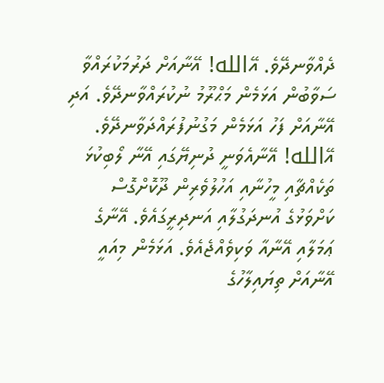ދެއްވާނދޭވެ. އޭالله! އޭނާއަށް ދަރުމަކުރައްވާ ސަވާބުން އަޅަމެން މަޙްރޫމު ނުކުރައްވާނދޭވެ. އަދި އޭނާއަށް ފަހު އަޅަމެން މަގުނުފުރައްދަވާނދޭވެ. އޭالله! އޭނާއެވަނީ ދުނިޔޭގައި އޭނާ ލޯބިކުޅަ ތަކެއްޗާއި މީހުނާއި އަހުލުވެރިން ދޫކޮށްގޮސް ކަށްވަޅުގެ އުނދަގުލާއި އަނދިރީގައެވެ. އޭނާގެ ޢަމަލާއި އޭނާއާ ވަކިވެއްޖެއެވެ. އަޅަމެން މިއައީ އޭނާއަށް ތިޔައިލާހުގެ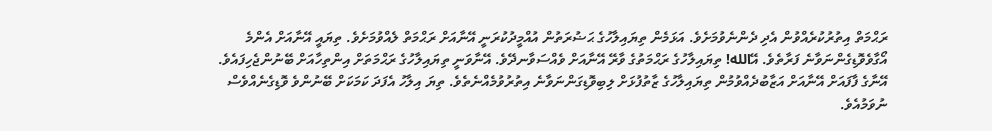ރަޙްމަތް އިތުރުކުރެއްވުން އެދި ދެންނެވުމަށެވެ. އަޅަމެން ތިޔައިލާހުގެ ޙަޟުރަތުން އުއްމީދުކުރަނީ އޭނާއަށް ރަޙްމަތް ލެއްވުމަށެވެ. ތިޔައީ އޭނާއަށް އެންމެ އޯގާވެވޮޑިގެންނަވާނެ ފަރާތެވެ. އޭالله! ތިޔައިލާހުގެ ރަޙްމަތުގެ ވާރޭ އޭނާއަށް ވެއްސަވާނދޭވެ. އޭނާވަނީ ތިޔައިލާހުގެ ރަޙްމަތަށް އިންތިހާއަށް ބޭނުންޖެހިފައެވެ. އޭނާގެ ފާފައަށް އޭނާއަށް އަޒާބުދެއްވުމުން ތިޔައިލާހުގެ ޒާތުފުޅަށް ލިބިވޮޑިގަންނަވާނެ އިތުރުވުމެއްނެތެވެ. ތިޔަ އިލާހު އެފަދަ ކަމަކަށް ބޭނުންވެ ވޮޑިގެނެއްވެސް ނުވަމުއެވެ.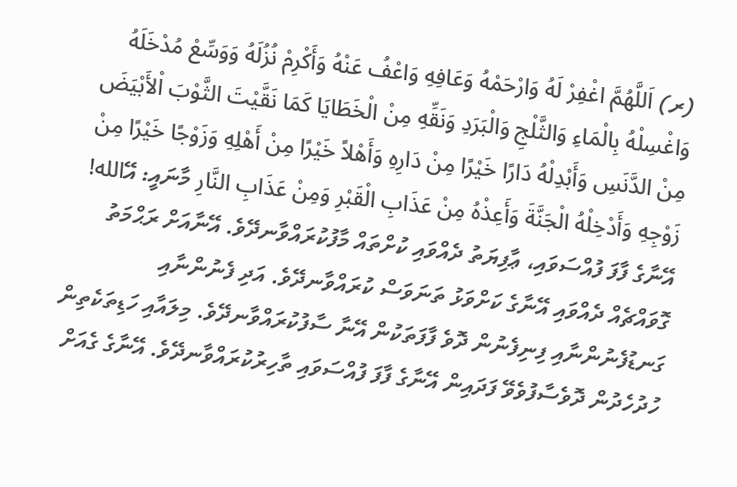(ރ) اَللَّهُمَّ اغْفِرْ لَهُ وَارْحَمْهُ وَعَافِهِ وَاعْفُ عَنْهُ وَأَكْرِمْ نُزُلَهُ وَوَسِّعْ مُدْخَلَهُ وَاغْسِلْهُ بِالْمَاءِ وَالثَّلْجِ وَالْبَرَدِ وَنَقِّهِ مِنْ الْخَطَايَا كَمَا نَقَّيْتَ الثَّوْبَ اْلأَبْيَضَ مِنْ الدَّنَسِ وَأَبْدِلْهُ دَارًا خَيْرًا مِنْ دَارِهِ وَأَهْلاً خَيْرًا مِنْ أَهْلِهِ وَزَوْجًا خَيْرًا مِنْ زَوْجِهِ وَأَدْخِلْهُ الْجَنَّةَ وَأَعِذْهُ مِنْ عَذَابِ الْقَبْرِ وَمِنْ عَذَابِ النَّارِ މާނައީ: އޭالله! އޭނާގެ ފާފަ ފުއްސަވައި، ޢާފިޔަތު ދެއްވައި ކުށްތައް މާފުކުރައްވާނދޭވެ. އޭނާއަށް ރަޙްމަތު ގޮވައްޗެއް ދެއްވައި އޭނާގެ ކަށްވަޅު ތަނަވަސް ކުރައްވާނދޭވެ. އަދި ފެނުންނާއި ގަނޑުފެނުންނާއި ފިނިފެނުން ދޮވެ ފާފަތަކުން އޭނާ ސާފުކުރައްވާނދޭވެ. މިލައާއި ހަޑިތަކެތިން ހުދުހެދުން ދޮވެސާފުވެވޭ ފަދައިން އޭނާގެ ފާފަ ފުއްސަވައި ތާހިރުކުރައްވާނދޭވެ. އޭނާގެ ގެއަށް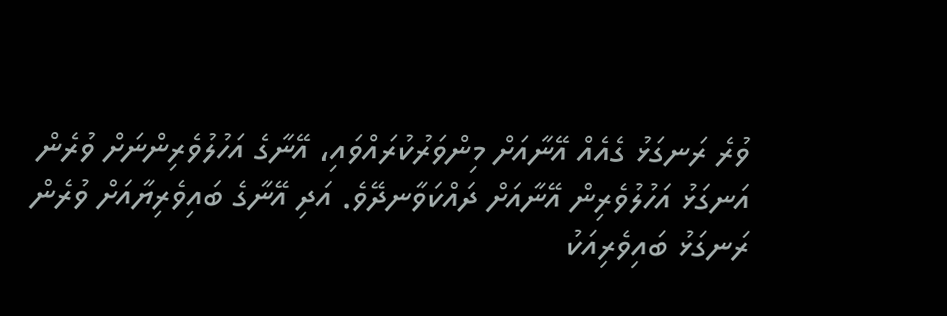ވުރެ ރަނގަޅު ގެއެއް އޭނާއަށް މިންވަރުކުރައްވައި، އޭނާގެ އަހުލުވެރިންނަށް ވުރެން އަނގަޅު އަހުލުވެރިން އޭނާއަށް ދައްކަވާނދޭވެ. އަދި އޭނާގެ ބައިވެރިޔާއަށް ވުރެން ރަނގަޅު ބައިވެރިއަކު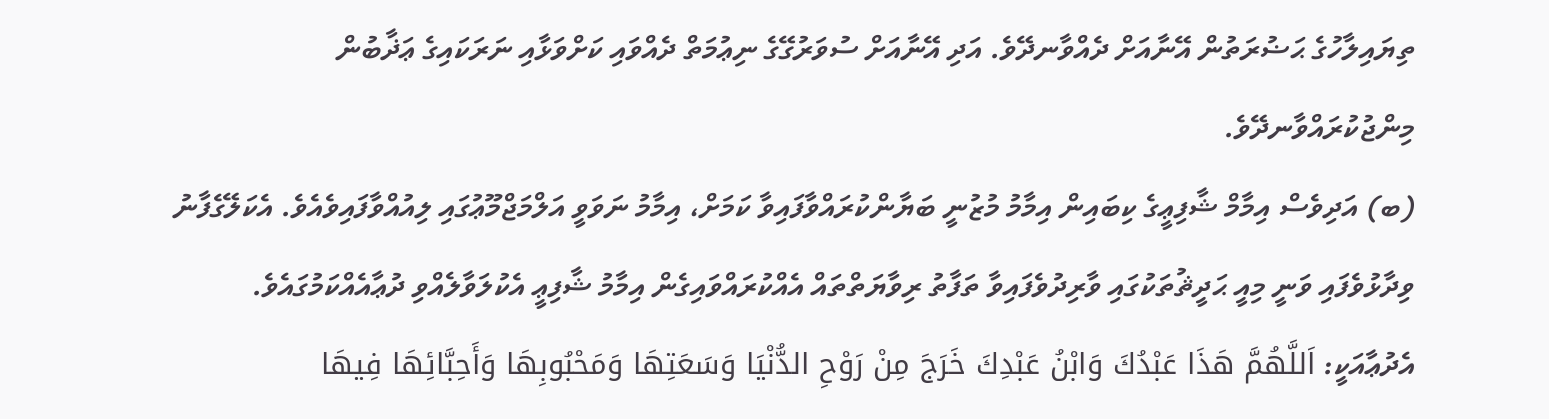ތިޔައިލާހުގެ ޙަޟުރަތުން އޭނާއަށް ދެއްވާނދޭވެ. އަދި އޭނާއަށް ސުވަރުގޭގެ ނިޢުމަތް ދެއްވައި ކަށްވަޅާއި ނަރަކައިގެ ޢަޛާބުން މިންޖުކުރައްވާނދޭވެ.
(ބ) އަދިވެސް އިމާމް ޝާފިޢީގެ ކިބައިން އިމާމު މުޒުނީ ބަޔާންކުރައްވާފައިވާ ކަމަށް، އިމާމު ނަވަވީ އަލްމަޖްމޫޢުގައި ލިއުއްވާފައިވެއެވެ. އެކަލޭގެފާނު ވިދާޅުވެފައި ވަނީ މިއީ ޙަދީޘުތަކުގައި ވާރިދުވެފައިވާ ތަފާތު ރިވާޔަތްތައް އެއްކުރައްވައިގެން އިމާމު ޝާފިޢީ އެކުލަވާލެއްވި ދުޢާއެއްކަމުގައެވެ. އެދުޢާއަކީ: اَللَّهُمَّ هَذَا عَبْدُكَ وَابْنُ عَبْدِكَ خَرَجَ مِنْ رَوْحِ الدُّنْيَا وَسَعَتِهَا وَمَحْبُوبِهَا وَأَحِبَّائِهَا فِيهَا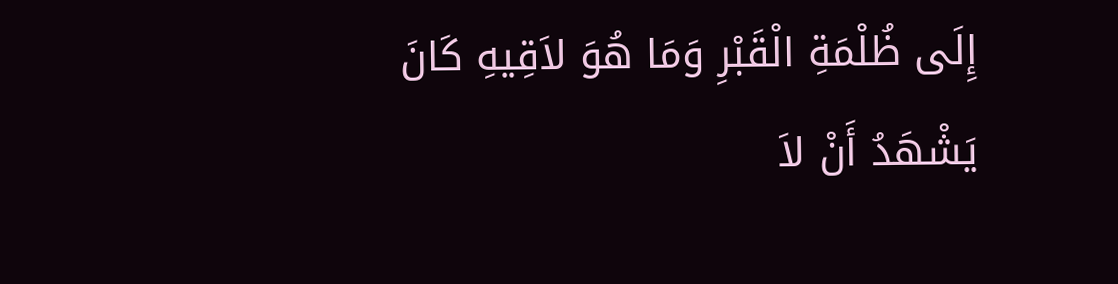إِلَى ظُلْمَةِ الْقَبْرِ وَمَا هُوَ لاَقِيهِ كَانَ يَشْهَدُ أَنْ لاَ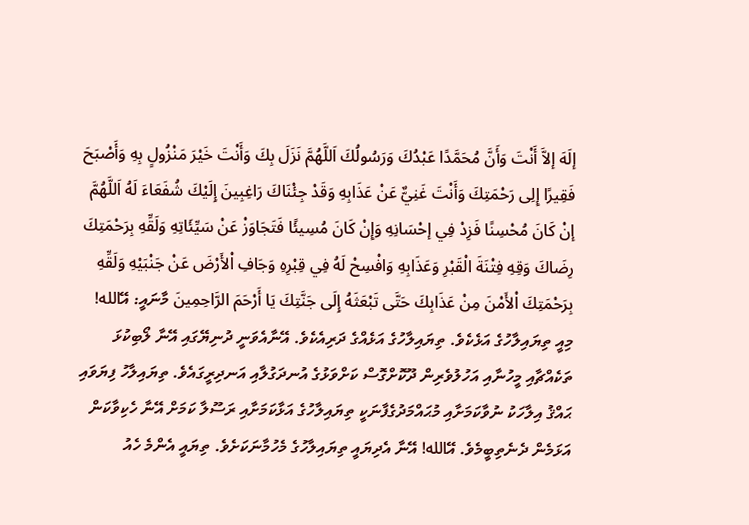إلَهَ إلاَّ أَنْتَ وَأَنَّ مُحَمَّدًا عَبْدُكَ وَرَسُولُكَ اَللَّهُمَّ نَزَلَ بِكَ وَأَنْتَ خَيْرَ مَنْزُولٍ بِهِ وَأَصْبَحَ فَقِيرًا إِلِى رَحْمَتِكَ وَأَنْتَ غَنِيٌّ عَنْ عَذَابِهِ وَقَدْ جِئْنَاكَ رَاغِبِينَ إِلَيْكَ شُفَعَاءَ لَهُ اَللَّهُمَّ إنْ كَانَ مُحْسِنًا فَزِدْ فِي إحْسَانِهِ وَإِنْ كَانَ مُسِيئًا فَتَجَاوَزْ عَنْ سَيِّئَاتِهِ وَلَقِّهِ بِرَحْمَتِكَ رِضَاكَ وَقِهِ فِتْنَةَ الْقَبْرِ وَعَذَابِهِ وَافْسِحْ لَهُ فِي قِبْرِهِ وَجَافِ اْلأَرْضَ عَنْ جَنْبَيْهِ وَلَقِّهِ بِرَحْمَتِكَ اْلأَمْنَ مِنْ عَذَابِكَ حَتَّى تَبْعَثَهُ إِلَى جَنَّتِكَ يَا أَرْحَمَ الرَّاحِمِينَ މާނައީ: އޭالله! މިއީ ތިޔައިލާހުގެ އަޅެކެވެ. ތިޔައިލާހުގެ އަޅެއްގެ ދަރިއެކެވެ. އޭނާއެވަނީ ދުނިޔޭގައި އޭނާ ލޯބިކުޅަ ތަކެއްޗާއި މީހުނާއި އަހުލުވެރިން ދޫކޮށްގޮސް ކަށްވަޅުގެ އުނދަގުލާއި އަނދިރީގައެވެ. ތިޔައިލާހު ފިޔަވައި ޙައްޤު އިލާހަކު ނުވާކަމަށާއި މުޙައްމަދުގެފާނަކީ ތިޔައިލާހުގެ އަޅާކަމަށާއި ރަސޫލާ ކަމަށް އޭނާ ހެކިވާކަން އަޅަމެން ދެނެތިބީމެވެ. އޭالله! އޭނާ އެދިޔައީ ތިޔައިލާހުގެ މެހުމާނަކަށެވެ. ތިޔައީ އެންމެ ހެއު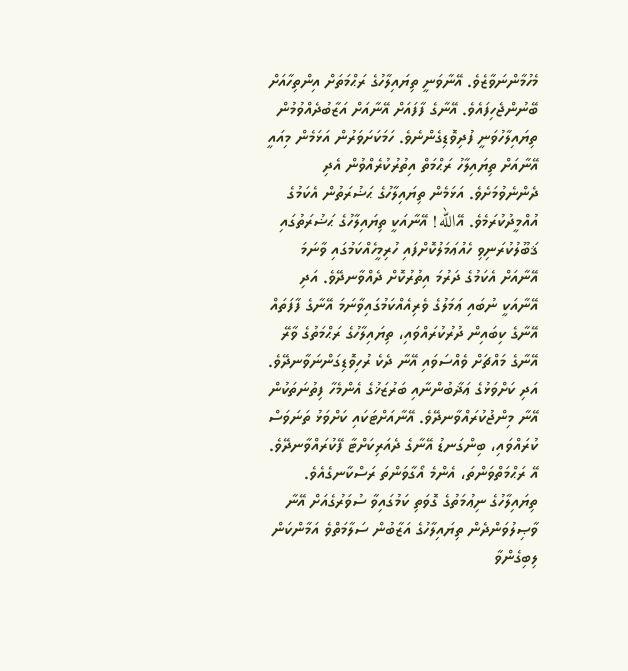މެހުމާންނަވާޒެވެ. އޭނާވަނީ ތިޔައިލާހުގެ ރަޙްމަތަށް އިންތިހާއަށް ބޭނުންޖެހިފައެވެ. އޭނާގެ ފާފައަށް އޭނާއަށް އަޒާބުދެއްވުމުން ތިޔައިލާހުވަނީ ފުދިވޮޑިގެންނެވެ. ހަމަކަށަވަރުން އަޅަމެން މިއައީ އޭނާއަށް ތިޔައިލާހު ރަޙްމަތް އިތުރުކުރެއްވުން އެދި ދެންނެވުމަށެވެ. އަޅަމެން ތިޔައިލާހުގެ ޙަޟުރަތުން އެކަމުގެ އުއްމީދުކުރަމެވެ. އޭالله! އޭނާއަކީ ތިޔައިލާހުގެ ޙަޟުރަތުގައި ޤަބޫލުކުރަނިވި ހެއުޢަމަލުކޮށްފައި ހުރިމީހެއްކަމުގައި ވާނަމަ އޭނާއަށް އެކަމުގެ ދަރުމަ އިތުރުކޮށް ދެއްވާނދޭވެ. އަދި އޭނާއަކީ ނުބައި ޢަމަލުގެ ވެރިއެއްކަމުގައިވާނަމަ އޭނާގެ ފާފަތައް އޭނާގެ ކިބައިން ދުރުކުރައްވައި، ތިޔައިލާހުގެ ރަޙްމަތުގެ ވާރޭ އޭނާގެ މައްޗަށް ވެއްސަވައި އޭނާ ދެކެ ރުހިވޮޑިގަންނަވާނދޭވެ. އަދި ކަށްވަޅުގެ ޢަޛާބުންނާއި ބަރުޒަޚުގެ އެންމެހާ ފިތުނަތަކުން އޭނާ މިންޖުކުރައްވާނދޭވެ. އޭނާއަށްޓަކައި ކަށްވަޅު ތަނަވަސް ކުރައްވައި، ބިންގަނޑު އޭނާގެ ދެއަރިކަށްޓާ ފޭކުރައްވާނދޭވެ. އޭ ރަޙްމަތްވަންތަ، އެންމެ އޯގާވަންތަ ރަސްކާނގެއެވެ. ތިޔައިލާހުގެ ނިޢުމަތުގެ ގޮވަތި ކަމުގައިވާ ސުވަރުގެއަށް އޭނާ ވާޞިލުވަންދެން ތިޔައިލާހުގެ އަޒާބުން ސަލާމަތްވެ އަމާންކަން ލިބިގެންވާ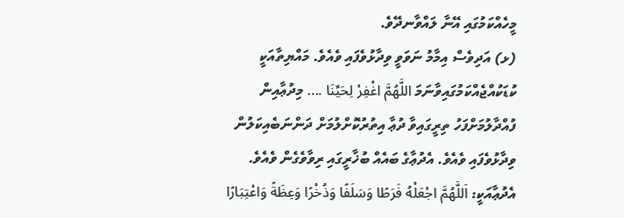މީހެއްކަމުގައި އޭނާ ލައްވާނދޭވެ.
(ޅ) އަދިވެސް އިމާމު ނަވަވީ ވިދާޅުވެފައި ވެއެވެ. މައްޔިތާއަކީ ކުޑަކުއްޖެއްކަމުގައިވާނަމަ اللَّهُمَّ اغْفِرْ لِحَيِّنَا .... މިދުޢާއިން ފުއްދާލުމަށްފަހު ތިރީގައިވާ ދުޢާ އިތުރުކޮށްލުމަށް ދަންނަބެއިކަލުން ވިދާޅުވެފައި ވެއެވެ. އެދުޢާގެ ބައެއް ބުޚާރީގައި ރިވާވެގެން ވެއެވެ. އެދުޢާއަކީ: اَللَّهُمَّ اجْعَلْهُ فَرَطًا وَسَلَفًا وَذُخْرًا وَعِظَةً وَاعْتِبَارًا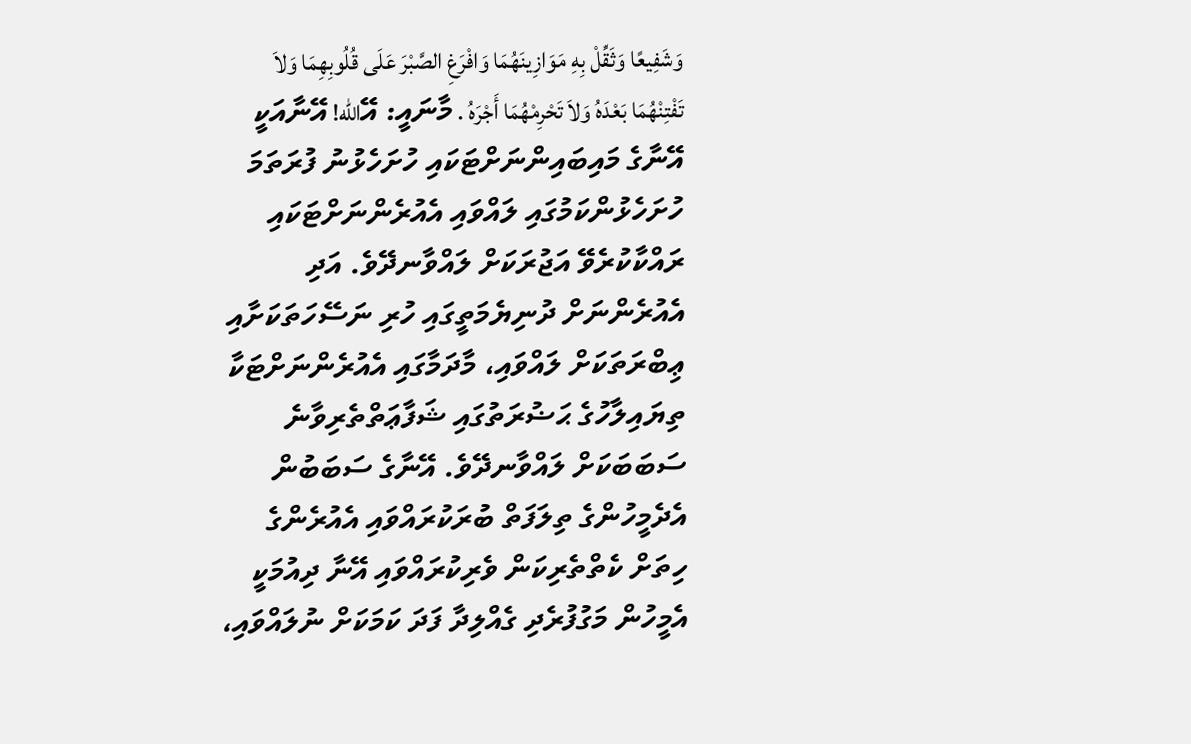وَشَفِيعًا وَثَقِّلْ بِهِ مَوَازِينَهُمَا وَافْرَغِ الصَّبْرَ عَلَى قُلُوبِهِمَا وَلاَ تَفْتِنْهُمَا بَعْدَهُ وَلاَ تَحْرِمْهُمَا أَجْرَهُ . މާނައީ: އޭالله! އޭނާއަކީ އޭނާގެ މައިބައިންނަށްޓަކައި ހުށަހެޅުނު ފުރަތަމަ ހުށަހެޅުންކަމުގައި ލައްވައި އެއުރެންނަށްޓަކައި ރައްކާކުރެވޭ އަޖުރަކަށް ލައްވާނދޭވެ. އަދި އެއުރެންނަށް ދުނިޔެމަތީގައި ހުރި ނަސޭހަތަކަށާއި ޢިބްރަތަކަށް ލައްވައި، މާދަމާގައި އެއުރެންނަށްޓަކާ ތިޔައިލާހުގެ ޙަޟުރަތުގައި ޝަފާޢަތްތެރިވާނެ ސަބަބަކަށް ލައްވާނދޭވެ. އޭނާގެ ސަބަބުން އެދެމީހުންގެ ތިލަފަތް ބުރަކުރައްވައި އެއުރެންގެ ހިތަށް ކެތްތެރިކަން ވެރިކުރައްވައި އޭނާ ދިއުމަކީ އެމީހުން މަގުފުރެދި ގެއްލިދާ ފަދަ ކަމަކަށް ނުލައްވައި،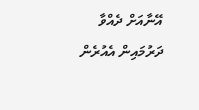އޭނާއަށް ދެއްވާ ދަރުމައިން އެއުރެން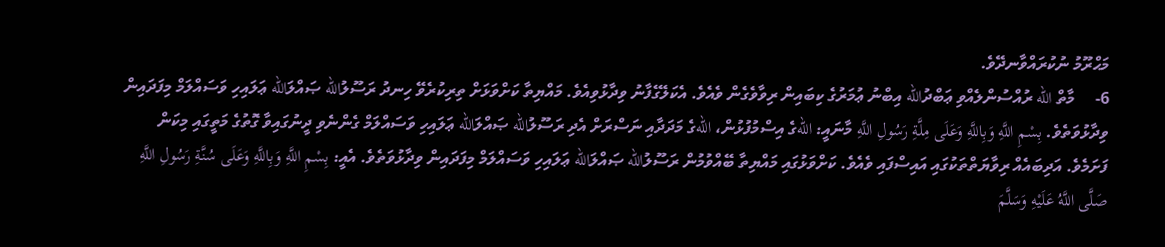މަޙްރޫމު ނުކުރައްވާނދޭވެ.
6-     މާތް الله ރުއްސުންލެއްވި ޢަބްދުالله އިބްނު ޢުމަރުގެ ކިބައިން ރިވާވެގެން ވެއެވެ. އެކަލޭގެފާނު ވިދާޅުވިއެވެ. މައްޔިތާ ކަށްވަޅަށް ތިރިކުރެވޭ ހިނދު ރަސޫލުالله ޞައްލަالله ޢަލައިހި ވަސައްލަމް މިފަދައިން ވިދާޅުވަތެވެ. بِسْمِ اللَّهِ وَبِاللَّهِ وَعَلَى مِلَّةِ رَسُولِ اللَّهِ މާނައީ: اللهގެ އިސްމުފުޅުން، اللهގެ މަދަދާއި ނަސްރަށް އެދި ރަސޫލުالله ޞައްލަالله ޢަލައިހި ވަސައްލަމް ގެންނެވި ދީނުގައިވާ ގޮތުގެ މަތީގައި މިކަން ފަށަމެވެ. އަދިބައެއް ރިވާޔަތްތަކުގައި އައިސްފައި ވެއެވެ. ކަށްވަޅުގައި މައްޔިތާ ބޭއްވުމުން ރަސޫލުالله ޞައްލަالله ޢަލައިހި ވަސައްލަމް މިފަދައިން ވިދާޅުވަތެވެ. އެއީ: بِسْمِ اللَّهِ وَبِاللَّهِ وَعَلَى سُنَّةِ رَسُولِ اللَّهِ صَلَّى اللَّهُ عَلَيْهِ وَسَلَّمَ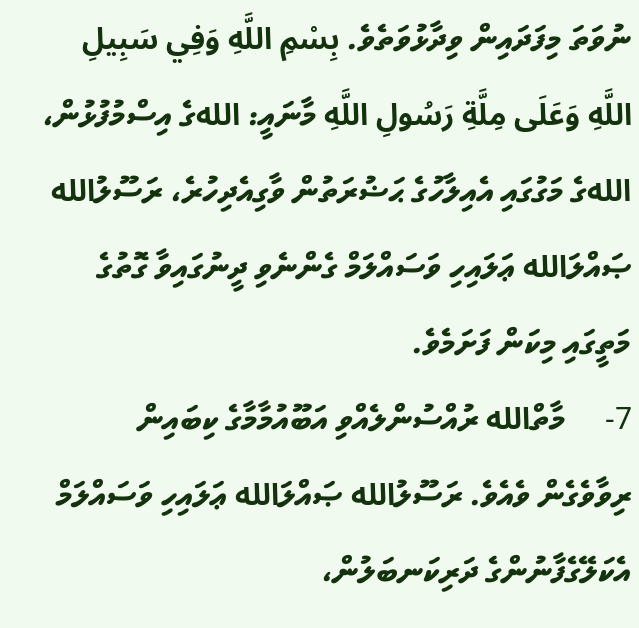ނުވަތަ މިފަދައިން ވިދާޅުވަތެވެ. بِسْمِ اللَّهِ وَفِي سَبِيلِ اللَّهِ وَعَلَى مِلَّةِ رَسُولِ اللَّهِ މާނައީ: اللهގެ އިސްމުފުޅުން، اللهގެ މަގުގައި އެއިލާހުގެ ޙަޟުރަތުން ވާގިއެދިހުރެ، ރަސޫލުالله ޞައްލަالله ޢަލައިހި ވަސައްލަމް ގެންނެވި ދީނުގައިވާ ގޮތުގެ މަތީގައި މިކަން ފަށަމެވެ.
7-     މާތްالله ރުއްސުންލެއްވި އަބޫއުމާމާގެ ކިބައިން ރިވާވެގެން ވެއެވެ. ރަސޫލުالله ޞައްލަالله ޢަލައިހި ވަސައްލަމް އެކަލޭގެފާނުންގެ ދަރިކަނބަލުން،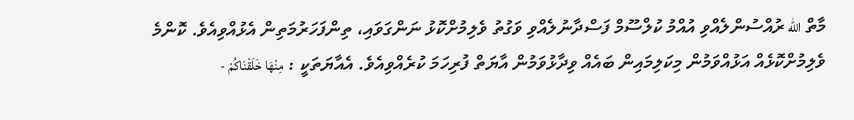މާތް الله ރުއްސުންލެއްވި އުއްމު ކުލްސޫމް ފަސްދާނުލެއްވި ވަގުތު ވެލިމުށްކޮޅު ނަންގަވައި، ތިންފަހަރުމަތިން އެޅުއްވިއެވެ. ކޮންމެ ވެލިމުށްކޮޅެއް އަޅުއްވަމުން މިކަލިމައިން ބައެއް ވިދާޅުވަމުން އާޔަތް ފުރިހަމަ ކުރެއްވިއެވެ. އެއާޔަތަކީ : مِنْهَا خَلَقْنَاكُمْ -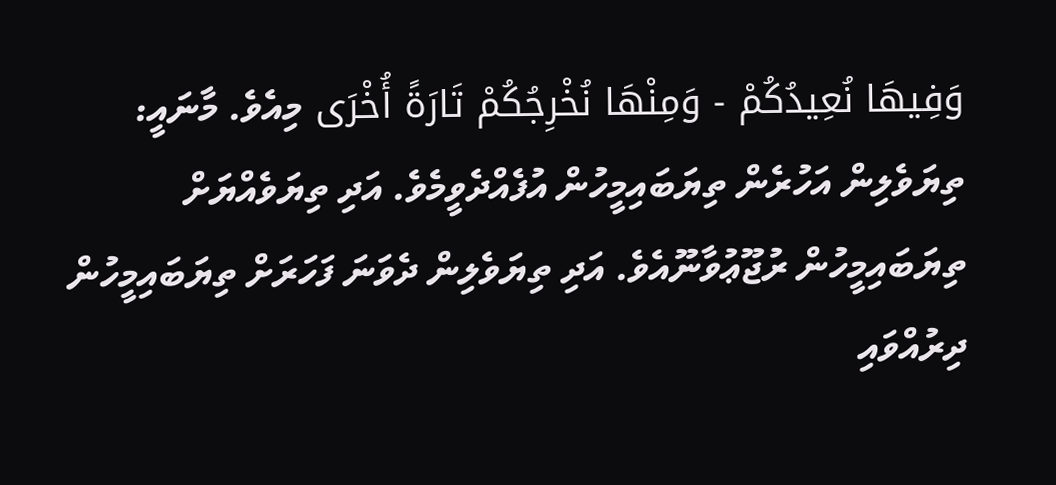وَفِيهَا نُعِيدُكُمْ - وَمِنْهَا نُخْرِجُكُمْ تَارَةً أُخْرَى މިއެވެ. މާނައީ: ތިޔަވެލިން އަހުރެން ތިޔަބައިމީހުން އުފެއްދެވީމެވެ. އަދި ތިޔަވެއްޔަށް ތިޔަބައިމީހުން ރުޖޫޢުވާނޫއެވެ. އަދި ތިޔަވެލިން ދެވަނަ ފަހަރަށް ތިޔަބައިމީހުން ދިރުއްވައި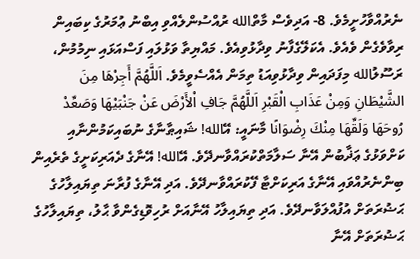ނެރުއްވާހުށީމެވެ. 8- އަދިވެސް މާތްالله ރުއްސުންލެއްވި އިބްނު ޢުމަރުގެ ކިބައިން ރިވާވެގެން ވެއެވެ. އެކަލޭގެފާނު ވިދާޅުވިއެވެ. މައްޔިތާ ވަޅުލައި ފަސްއަޅައި ނިމުމުން، ރަސޫލުالله މިފަދައިން ވިދާޅުވިއަޑު ތިމަން އެއްސެވީމެވެ. اَللَّهُمَّ أَجِرْهَا مِنَ الشَّيْطَانِ وَمِنْ عَذَابِ الْقَبْرِ اَللَّهُمَّ جَافِ اْلأَرْضَ عَنْ جَنْبَيْهَا وَصَعِّدْ رُوحَهَا وَلَقِّهَا مِنْكَ رِضْوَانًا މާނައީ: އޭالله! ޝައިޠާނާގެ ނުބައިކަމުންނާއި ކަށްވަޅުގެ ޢަޛާބުން އޭނާ ސަލާމަތްކުރައްވާނދޭވެ. އޭالله! އޭނާގެ ދެއަރިކަށީގެ ތެރެއިން ބިންނެރުއްވައި އޭނާގެ އަރިކަށްޓާ ފޭކުރައްވާނދޭވެ. އަދި އޭނާގެ ފުރާނަ ތިޔައިލާހުގެ ޙަޟުރަތަށް އުފުއްލަވާނދޭވެ. އަދި ތިޔައިލާހު އޭނާއަށް ރުހިވޮޑިގެންވާ ޙާލު، ތިޔައިލާހުގެ ޙަޟުރަތަށް އޭނާ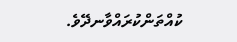ކުއްތަންކުރައްވާނދޭވެ.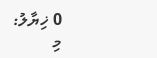0 ޚިޔާލު:
މި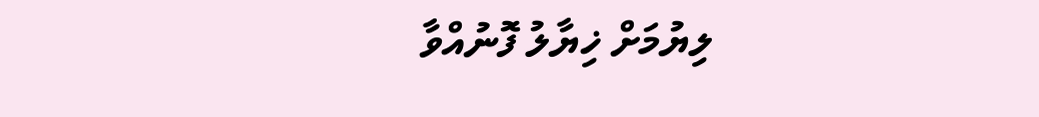ލިޔުމަށް ޚިޔާލު ފޮނުއްވާ